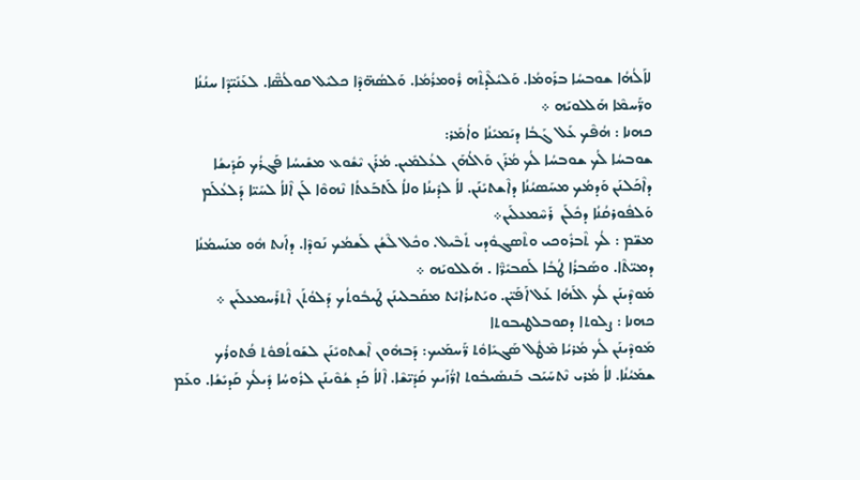ܠܐܰܠܳܗܳܐ ܫܘܒܚܳܐ ܒܪܰܘܡܳܐ. ܘܰܠܝܳܠܶܕܬܶܗ ܪܽܘܡܪܳܡܳܐ. ܘܰܠܣܳܗ̈ܕܶܐ ܟܠܝܺܠ ܩܘܠܳܣ̈ܶܐ. ܠܥܰܢܺܝ̈ܕܶܐ ܚܢܳܢܳܐ ܘܪ̈ܰܚܡܶܐ ܗܰܠܠܘܝܰܗ ܀
ܟܗܢܐ : ܗܳܦܶܟ ܥܰܠ ܓܰܒܳܐ ܕܝܰܡܝܺܢܳܐ ܘܐܳܡܰܪ:
ܫܘܒܚܳܐ ܠܳܟ ܫܘܒܚܳܐ ܠܳܟ ܡܳܪܰܢ ܘܰܐܠܳܗܰܢ ܠܥܳܠܡܺܝܢ. ܡܳܪܰܢ ܝܶܫܽܘܥ ܡܫܺܝܚܳܐ ܦܰܓܪܳܟ ܩܰܕܺܝܫܳܐ ܕܐܶܟܰܠܢܰܢ ܘܰܕܡܳܟ ܡܚܰܣܝܳܢܳܐ ܕܐܶܫܬܝܺܢܰܢ. ܠܐܳ ܠܕܺܝܢܳܐ ܘܠܐܳ ܠܰܬܒܰܥܬܳܐ ܢܶܗܘܶܐ ܠܰܢ ܐܶܠܐܳ ܠܚܰܝ̈ܐ ܕܰܠܥܳܠܰܡ ܘܰܠܦܽܘܪܩܳܢܳܐ ܕܟܽܠܰܢ  ܪܰܚܶܡܥܠܰܝܢ܀
ܡܫ̈ܡ : ܠܳܟ ܬܶܒܪܽܘܟܝ ܘܬܶܣܓܘܽܕܝ ܬܺܒܶܝܠ. ܘܟܽܠ ܠܶܫܳܢ ܠܰܫܡܳܟ ܢܰܘܕܶܐ. ܕܐܰܢܬ ܗܽܘ ܡܢܰܚܡܳܢܳܐ ܕܡܝ̈ܬܶܐ. ܘܣܰܒܪܳܐ ܛܳܒܳܐ ܠܰܩܒܝܺܪ̈ܶܐ . ܗܰܠܠܘܝܰܗ ܀
ܡܰܘܕܶܝܢܰܢ ܠܳܟ ܐܠܰܗܳܐ ܥܰܠ ܐܰܦܰܝ̈ܢ. ܘܝܰܬܝܪܳܐܝܺܬ ܡܩܰܒܠܝܢܰܢ ܛܰܝܒܽܘܬܳܟ ܕܰܠܘܳܬܰܢ ܐܶܬܪܰܚܡܥܠܰܝܢ ܀
ܟܗܢܐ : ܨܠܘܬܐ ܕܩܘܒܠܛܝܒܘܬܐ
ܡܰܘܕܶܝܢܰܢ ܠܳܟ ܡܳܪܝܳܐ ܡܶܛܽܠ ܣܰܓܝܺܐܘܽܬ ܪ̈ܰܚܡܰܝܟ: ܕܰܒܗܽܘܢ ܐܶܫܬܘܝܺܢܰܢ ܠܫܰܘܬܳܦܘܽܬ ܦܳܬܘܪܳܟ ܫܡܰܝܳܢܳܐ. ܠܐܳ ܡܳܪܝ ܢܶܬܚܰܝܰܒ ܒܰܢܣܺܝܒܽܘܬ ܐܪ̈ܳܙܰܝܟ ܩܰܕܺܝ̈ܫܶܐ. ܐܶܠܐܳ ܟܰܕ ܫܳܘܶܝܢܰܢ ܠܪܽܘܚܳܐ ܕܺܝܠܳܟ ܩܰܕܝܺܫܳܐ. ܘܥܰܡ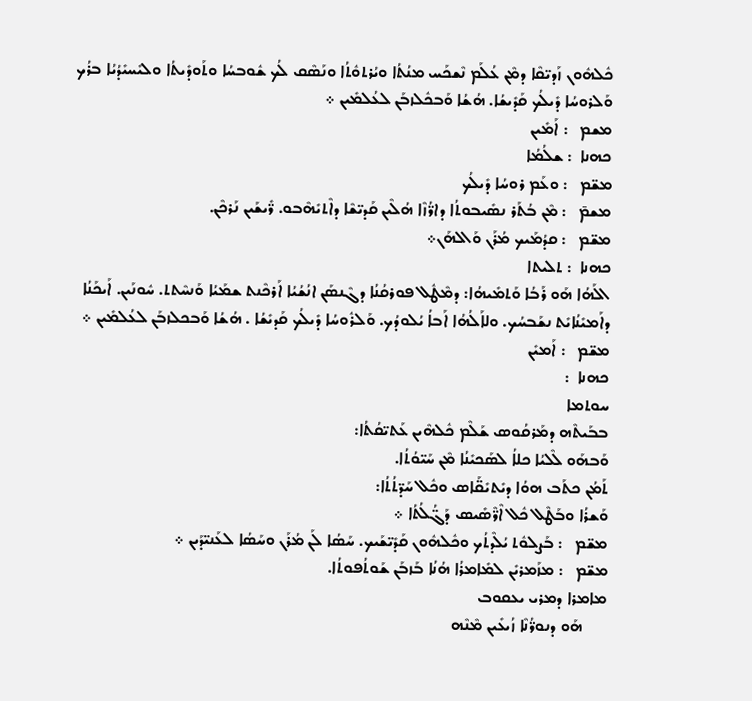ܟܽܠܗܽܘܢ ܙܰܕܝ̈ܩܶܐ ܕܡܶܢ ܥܳܠܰܡ ܢܶܫܟܰܚ ܡܢܳܬܳܐ ܘܝܳܪܬܘܽܬܳܐ ܘܢܰܣܶܩ ܠܳܟ ܫܽܘܒܚܳܐ ܘܬܰܘܕܺܝܬܳܐ ܘܠܝܺܚܝܺܕܳܝܳܐ ܒܪܳܟ ܘܰܠܪܘܚܳܐ ܕܺܝܠܳܟ ܩܰܕܺܝܫܳܐ. ܗܳܫܳܐ ܘܰܒܟܽܠܙܒܰܢ ܠܥܳܠܡܺܝܢ ܀
ܡܫܡ   : ܐܰܡܺܝܢ
ܟܗܢܐ  : ܫܠܳܡܳܐ
ܡܫ̈ܡ   : ܘܥܰܡ ܪܘܚܳܐ ܕܺܝܠܳܟ
ܡܫܡ̄   : ܡܶܢ ܒܳܬܰܪ ܢܣܺܝܒܘܬܳܐ ܕܐܪ̈ܳܙܶܐ ܗܳܠܶܝܢ ܩܰܕܝ̈ܫܶܐ ܕܐܶܬܝܺܗܶܒܘ. ܪ̈ܺܝܫܰܝܢ ܢܰܪܟܶܢ.
ܡܫ̈ܡ   : ܩܕܳܡܰܝܟ ܡܳܪܰܢ ܘܰܐܠܗܰܢ܀
ܟܗܢܐ  : ܬܠܝܬܐ
ܐܠܰܗܳܐ ܗܰܘ ܪܰܒܳܐ ܘܰܬܡܺܝܗܳܐ: ܕܡܶܛܽܠ ܦܘܪܩܳܢܳܐ ܕܓܶܢܣܰܢ ܐܢܳܫܳܝܳܐ ܐܰܪܟܶܢܬ ܫܡܰܝܳܐ ܘܰܢܚܶܬܬ. ܚܽܘܢܰܝܢ. ܐܰܝܟܰܢܳܐ ܕܐܰܡܝܺܢܳܐܝܺܬ ܢܫܰܒܚܳܟ. ܘܠܐܰܠܳܗܳܐ ܐܰܒܐܳ ܝܳܠܘܕܳܟ. ܘܰܠܪܽܘܚܳܐ ܕܺܝܠܳܟ ܩܰܕܝܺܫܳܐ . ܗܳܫܳܐ ܘܰܒܟܠܙܒܰܢ ܠܥܳܠܡܺܝܢ ܀
ܡܫ̈ܡ   : ܐܰܡܝܺܢ
ܟܗܢܐ  :
ܚܘܬܡܐ
ܒܒܰܝܬܶܗ ܕܡܰܪܩܳܘܣ ܫܰܠܶܡ ܟܽܠܗܶܝܢ ܥܰܬܝ̈ܩܳܬܳܐ:
ܘܰܒܗܰܘ ܠܶܠܝܳܐ ܟܠܐܳ ܠܣܰܟܝܺܢܳܐ ܡܶܢ ܚܰܝ̈ܘܳܬܳܐ.
ܬܰܡܳܢ ܟܬܰܒ ܗܘܳܐ ܕܝܺܬܝܺܩ̈ܰܐܣ ܘܟܽܠ ܚܰܕ̈ܬܳܬܳܐ:
ܘܰܫܪܳܐ ܘܒܰܛܶܠ ܟܽܠ ܐܶܪ̈ܶܣܺܝܣ ܕܰܓ̈ܳܠܳܬܳܐ ܀
ܡܫ̈ܡ   : ܒܰܨܠܘܽܬ ܝܳܠܶܕܬܳܟ ܘܟܽܠܗܽܘܢ ܩܰܕܺܝ̈ܫܰܝܟ. ܚܰܣܳܐ ܠܰܢ ܡܳܪܰܢ ܘܚܰܣܳܐ ܠܥܰܢܝ̈ܕܰܝܢ ܀
ܡܫ̈ܡ   : ܡܙܰܡܪܝܺܢ ܠܡܺܐܡܪܳܐ ܗܳܢܳܐ ܒܰܙܒܰܢ ܫܰܘܬܳܦܘܬܳܐ.
ܡܐܡܪܐ ܕܡܪܝ ܝܥܩܘܒ
      ܗܰܘ ܕܢܘܪ̈ܳܢܶܐ ܙܳܝܥܺܝܢ ܡܶܢܶܗ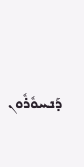ܕܰܢܚܘܽܪܽܘܢ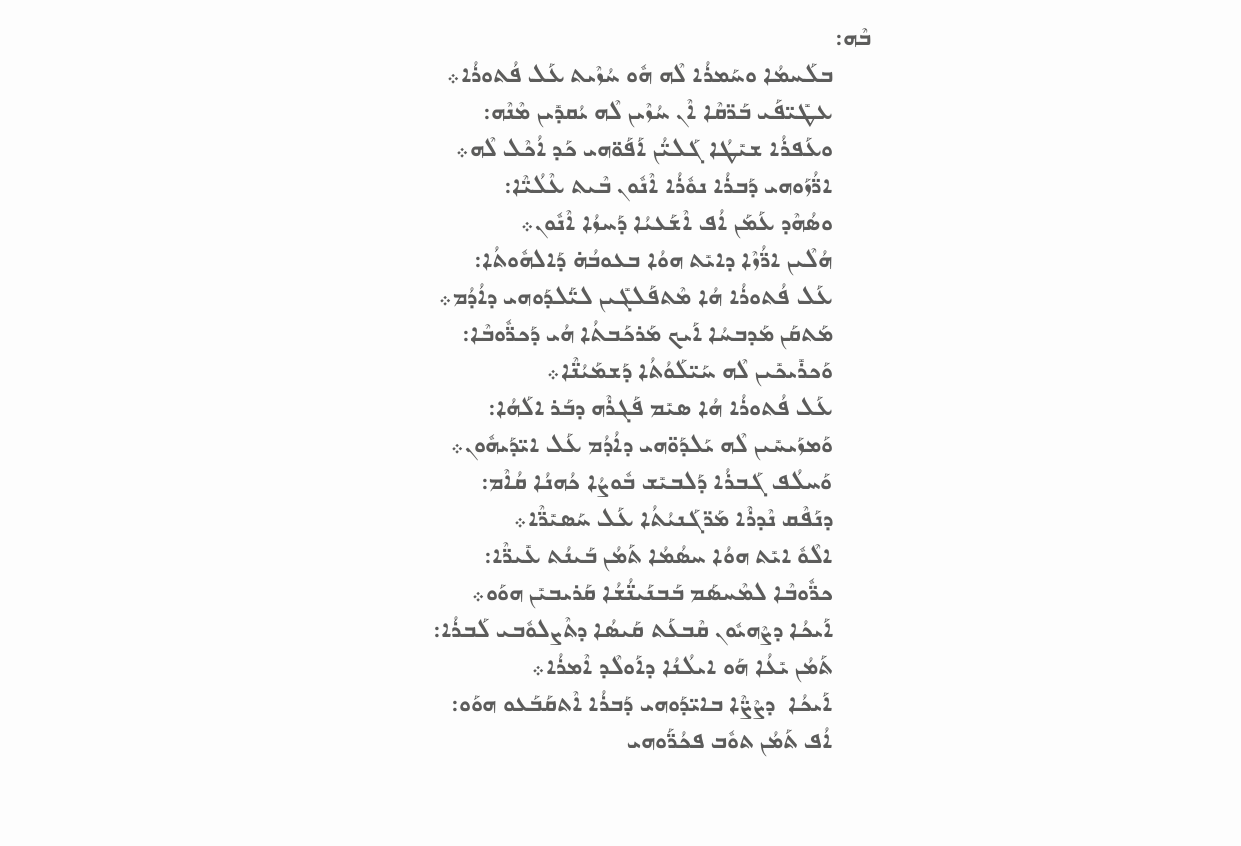ܒܶܗ:
      ܒܠܰܚܡܳܐ ܘܚܰܡܪܳܐ ܠܶܗ ܗܽܘ ܚܳܙܶܝܬ ܥܰܠ ܦܳܬܘܪܳܐ܀
      ܥܛܺܝ̈ܦܰܝ ܒܰܪ̈ܩܶܐ ܐܶܢ ܚܳܙܶܝܢ ܠܶܗ ܝܳܩܕܺܝܢ ܡܶܢܶܗ:
      ܘܥܰܦܪܳܐ ܫܝܺܛܳܐ ܓܰܠܝ̈ܳܢ ܐܰܦܰܘ̈ܗܝ ܟܰܕ ܐܳܟܶܠ ܠܶܗ܀
      ܐܪ̈ܳܙܰܘܗܝ ܕܰܒܪܳܐ ܢܘܽܪܳܐ ܐܶܢܽܘܢ ܒܶܝܬ ܥܶܠܳܝ̈ܶܐ:
      ܘܣܳܗܶܕ ܥܰܡܰܢ ܐܳܦ ܐܶܫܰܥܝܳܐ ܕܰܚܙܳܐ ܐܶܢܽܘܢ܀
      ܗܳܠܶܝܢ ܐܪ̈ܳܙܶܐ ܕܐܝܺܬ ܗܘܳܐ ܒܥܘܒܳܗ̇ ܕܰܐܠܗܽܘܬܳܐ:
      ܥܰܠ ܦܳܬܘܪܳܐ ܗܳܐ ܡܶܬܦܰܠܓܺܝܢ ܠܝ̈ܰܠܕܰܘܗܝ ܕܐܳܕܳܡ܀
      ܡܰܬܩܰܢ ܡܰܕܒܚܳܐ ܐܰܝܟ ܡܰܪܟܰܒܬܳܐ ܗܳܝ ܕܰܟܪ̈ܽܘܒܶܐ:
      ܘܰܟܪܺܝܟܺܝܢ ܠܶܗ ܚܰܝ̈ܠܰܘܳܬܳܐ ܕܰܫܡܰܝܳܢ̈ܶܐ܀
      ܥܰܠ ܦܳܬܘܪܳܐ ܗܳܐ ܣܝܺܡ ܦܰܓܪܶܗ ܕܒܰܪ ܐܠܰܗܳܐ:
      ܘܰܡܙܰܝܚܺܝܢ ܠܶܗ ܝܰܠܕܰܘ̈ܗܝ ܕܐܳܕܳܡ ܥܰܠ ܐܝ̈ܕܰܝܗܽܘܢ܀
      ܘܰܚܠܳܦ ܓܰܒܪܳܐ ܕܰܠܒܝܺܫ ܒܽܘܨܳܐ ܟܳܗܢܳܐ ܩܳܐܶܡ:
      ܕܢܰܦܶܩ ܢܶܕܪܶܐ ܡܰܪ̈ܓܰܢܝܳܬܳܐ ܥܰܠ ܚܰܣܝܺܪ̈ܶܐ܀
      ܐܠܶܘܽ ܐܝܺܬ ܗܘܳܐ ܚܣܳܡܳܐ ܬܰܡܳܢ ܒܰܝܢܳܬ ܥܺܝܪ̈ܶܐ:
      ܟܪ̈ܽܘܒܶܐ ܠܡܶܚܣܰܡ ܒܰܒܢܰܝܢ̈ܳܫܳܐ ܩܰܪܝܒܝܺܢ ܗܘܰܘ܀
      ܐܰܝܟܳܐ ܕܨܶܗܝܽܘܢ ܩܶܒܥܰܬ ܩܰܝܣܳܐ ܕܬܶܨܠܘܽܒܝ ܠܰܒܪܳܐ:
      ܬܰܡܳܢ ܝܺܥܳܐ ܗܰܘ ܐܝܠܳܢܳܐ ܕܐܰܘܠܶܕ ܐܶܡܪܳܐ܀
      ܐܰܝܟܳܐ  ܕܨܶܨ̈ܶܐ ܒܐܝ̈ܕܰܘܗܝ ܕܰܒܪܳܐ ܐܶܬܩܰܒܰܥܘ ܗܘܰܘ:
      ܐܳܦ ܬܰܡܳܢ ܬܘܽܒ ܦܟܳܪ̈ܰܘܗܝ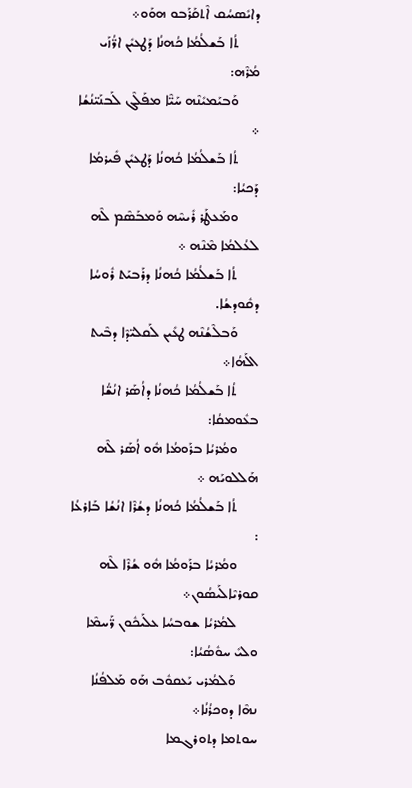ܕܐܝܺܣܚܳܩ ܐܶܬܩܰܪܰܒܘ ܗܘܰܘ܀
      ܬܳܐ ܒܰܫܠܳܡܳܐ ܟܳܗܢܳܐ ܕܰܛܥܝܺܢ ܐܪ̈ܳܙܰܝ ܡܳܪܶܗ:
      ܘܰܒܝܰܡܝܺܢܶܗ ܚܰܝ̈ܶܐ ܡܦܰܠܶܓ ܠܰܒܢܰܝ̈ܢܳܫܳܐ ܀
      ܬܳܐ ܒܰܫܠܳܡܳܐ ܟܳܗܢܳܐ ܕܰܛܥܝܺܢ ܦܺܝܪܡܳܐ ܕܰܟܝܳܐ:
      ܘܡܰܥܛܰܪ ܪܺܝܚܶܗ ܘܰܡܒܰܣܶܡ ܠܶܗ ܠܥܳܠܡܳܐ ܡܶܢܶܗ ܀
      ܬܳܐ ܒܰܫܠܳܡܳܐ ܟܳܗܢܳܐ ܕܪܰܒܝܰܬ ܪܽܘܚܳܐ ܕܩܽܘܕܫܳܐ.
      ܘܰܒܠܶܫܳܢܶܗ ܛܥܺܝܢ ܠܰܩܠܝ̈ܕܶܐ ܕܒܶܝܬ ܐܠܰܗܳܐ܀
      ܬܳܐ ܒܰܫܠܳܡܳܐ ܟܳܗܢܳܐ ܕܐܳܣܰܪ ܐܢܳܫ̈ܳܐ ܒܥܽܘܡܩܳܐ:
      ܘܡܳܪܝܳܐ ܒܪܰܘܡܳܐ ܗܽܘ ܐܳܣܰܪ ܠܶܗ ܗܰܠܠܘܝܰܗ ܀
      ܬܳܐ ܒܰܫܠܳܡܳܐ ܟܳܗܢܳܐ ܕܫܳܪܶܐ ܐܢܳܫܳܐ ܒܰܐܪܥܳܐ :
      ܘܡܳܪܝܳܐ ܒܪܰܘܡܳܐ ܗܽܘ ܫܳܪܶܐ ܠܶܗ ܩܘܪܝܶܐܠܰܝܣܳܘܢ܀
      ܠܡܳܪܝܳܐ ܫܘܒܚܳܐ ܥܠܰܝܟܽܘܢ ܪ̈ܰܚܡܶܐ ܘܠܝܺ ܚܘܽܣܳܝܳܐ:
      ܘܰܠܡܳܪܝ ܝܰܥܩܘܽܒ ܗܰܘ ܡܰܠܦܳܢܳܐ ܢܗܶܐ ܕܘܟܪܳܢܳܐ܀
ܚܘܬܡܐ ܕܬܘܪܓܡܐ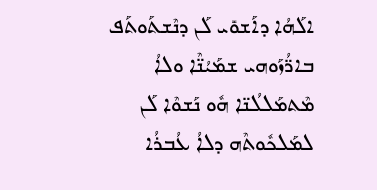ܐܠܰܗܳܐ ܕܐܰܫܘܺܝ ܠܰܢ ܕܢܶܫܬܰܘܬܰܦ ܒܐܪ̈ܳܙܰܘܗܝ ܫܡܰܝܳܢ̈ܶܐ ܘܠܐܳ ܡܶܬܡܰܠܠܳܢ̈ܐ ܗܽܘ ܢܰܫܘܶܐ ܠܰܢ ܠܡܰܠܟܽܘܬܶܗ ܕܠܐܳ ܥܳܒܪܳܐ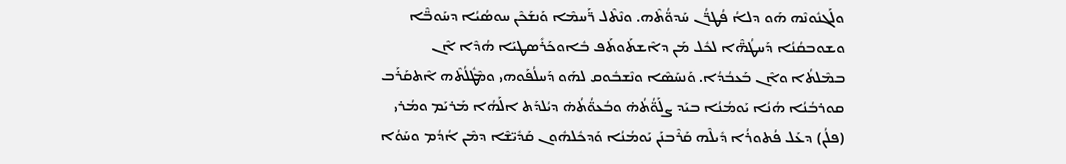ܘܠܰܓܢܽܘܢܶܗ ܗܰܘ ܕܠܐܳ ܦܳܛܪ̈ܳܢ ܚܰܕܘ̈ܳܬܶܗ. ܘܢܶܬܶܠ ܪ̈ܰܚܡܶܐ ܘܰܢܫܰܟܶܢ ܚܘܣܳܝܳܐ ܕܚܰܘܒ̈ܶܐ ܘܫܘܒܩܳܢܳܐ ܕܰܚܛܳܗ̈ܶܐ ܠܟܽܠ ܡܰܢ ܕܐܶܫܬܰܘܬܰܦ ܒܽܐܘܟܰܪܺܣܛܝܰܐ ܗܳܕܶܐ ܐܶܢ ܒܡܶܠܬܳܐ ܘܐܶܢ ܒܰܥܒܳܕܳܐ. ܘܰܢܚܰܣܶܐ ܘܢܶܫܒܽܘܩ ܠܗܰܘ ܕܰܚܠܳܦܰܘܗܝ ܘܡܶܛܽܠܳܬܶܗ ܐܶܬܩܰܪܰܒ ܩܘܪܒܳܢܳܐ ܗܳܢܳܐ ܝܰܘܡܳܢܳܐ ܒܝܰܕ ܨܠܰܘ̈ܳܬܳܗ̇ ܘܒܳܥܘ̈ܳܬܳܗ̇ ܕܝܳܠܕܰܬ ܐܠܰܗܳܐ ܡܰܪܝܰܡ ܘܡܳܪܝ (ܦܠܳܢ) ܕܥܰܠ ܦܳܬܘܪܳܐ ܕܺܝܠܶܗ ܩܰܪܶܒܢܰܢ ܝܰܘܡܳܢܳܐ ܘܰܕܟܽܠܗܽܘܢ ܩܰܕܺܝ̈ܫܶܐ ܕܡܶܢ ܐܳܕܳܡ ܘܚܰܘܳܐ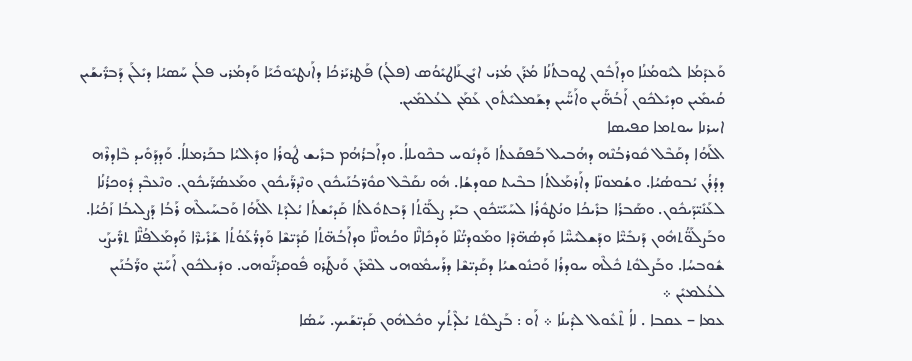ܘܰܥܕܰܡܳܐ ܠܝܰܘܡܳܢܳܐ ܘܕܐܰܒܽܘܢ ܛܘܒܬܳܢܳܐ ܡܳܪܰܢ ܡܳܪܝ ܐܝܺܓܢܰܐܛܝܺܘܳܣ (ܦܠܳܢ) ܦܰܛܪܝܰܪܟܳܐ ܕܐܰܢܛܝܺܘܟܺܝܰܐ ܘܰܕܡܳܪܝ ܦܠܳܢ ܚܰܣܝܳܐ ܕܝܺܠܰܢ ܕܰܒܪ̈ܺܝܫܰܝܢ ܩܳܝܡܺܝܢ ܘܕܝܺܠܟܽܘܢ ܐܰܒܳܗ̈ܰܝܢ ܘܐܰܚ̈ܰܝܢ ܕܫܰܡܠܝܺܬܽܘܢ ܥܰܡܰܢ ܠܥܳܠܡܺܝܢ.
ܐܚܪܢܐ ܚܘܬܡܐ ܩܦܝܣܐ
ܐܠܰܗܳܐ ܕܩܰܒܶܠ ܩܽܘܪܒܳܢܶܗ ܕܗܳܒܝܠ ܒܰܦܩܰܥܬܳܐ ܘܰܕܢܽܘܚ ܒܟܶܘܝܠܐܳ. ܘܕܐܰܒܪܳܗܳܡ ܒܪܺܝܫ ܛܽܘܪܳܐ ܘܕܺܐܠܝܳܐ ܒܟܰܪܡܠܐܳ. ܘܰܕܕܰܘܺܝܕ ܒܶܐܕܪܶܗ ܕܕܳܪܳܢ ܝܳܒܘܣܳܝܳܐ. ܘܫܳܡܘܢ̈ܐ ܕܐܰܪܡܰܠܬܳܐ ܒܒܶܝܬ ܩܘܕܫܳܐ. ܗܽܘ ܢܩܰܒܶܠ ܩܘܽܪ̈ܒܳܢܰܝܟܽܘܢ ܘܢܶܕܪ̈ܰܝܟܽܘܢ ܘܡܰܥܣܳܪ̈ܰܝܟܽܘܢ. ܘܢܶܥܒܶܕ ܕܽܘܟܪܳܢܳܐ ܠܥܰܢܺܝ̈ܕܰܝܟܽܘܢ. ܘܣܰܒܪܳܐ ܒܪܺܝܟܳܐ ܘܢܳܛܘܽܪܳܐ ܠܚܰܝܰܝ̈ܟܽܘܢ ܒܝܰܕ ܨܠܰܘ̈ܬܳܐ ܕܰܒܬܘܽܠܬܳܐ ܩܰܕܝܺܫܬܳܐ ܝܳܠܕܰܬ ܐܠܰܗܳܐ ܘܰܒܚܰܝܠܶܗ ܪܰܒܳܐ ܕܰܨܠܝܒܳܐ ܙܰܟܳܝܳܐ. ܘܒܰܨܠܰܘ̈ܳܬܗܽܘܢ ܕܰܢܒܺܝ̈ܶܐ ܘܕܰܫܠܝܺܚ̈ܶܐ ܘܰܕܣܳܗ̈ܕܶܐ ܘܡܰܘܕܝ̈ܳܢܶܐ ܘܰܕܟܺܐܢ̈ܶܐ ܘܟܳܗܢ̈ܶܐ ܘܕܐܰܒܳܗ̈ܬܳܐ ܩܰܕܺܝ̈ܫܶܐ ܘܰܕܪ̈ܳܥܰܘܳܬܳܐ ܫܰܪܺܝܪ̈ܶܐ ܘܰܕܡܰܠܦܳܢ̈ܶܐ ܬܪ̈ܺܝܨܰܝ ܫܽܘܒܚܳܐ. ܘܒܰܨܠܘܽܬ ܟܽܠܶܗ ܚܘܕܪܳܐ ܘܰܟܢܽܘܫܝܳܐ ܕܩܰܕܝ̈ܫܶܐ ܕܪܰܚܡܽܘܗܝ ܠܡܶܪܰܢ ܘܰܢܛܰܪܘ ܦܽܘܩܕܳܢ̈ܰܘܗܝ. ܘܕܺܝܠܟܽܘܢ ܐܰܚܰܝ̈ܢ ܘܪ̈ܰܒܳܢܰܝܢ ܠܥܳܠܡܝܺܢ ܀
ܥܡܐ – ܥܩܒܐ . ܠܐܳ ܬܶܥܽܘܠ ܠܕܺܝܢܳܐ ܀ ܐܰܘ : ܒܰܨܠܘܽܬ ܝܳܠܶܕܬܳܟ ܘܟܽܠܗܽܘܢ ܩܰܕܝ̈ܫܰܝܟ. ܚܰܣܳܐ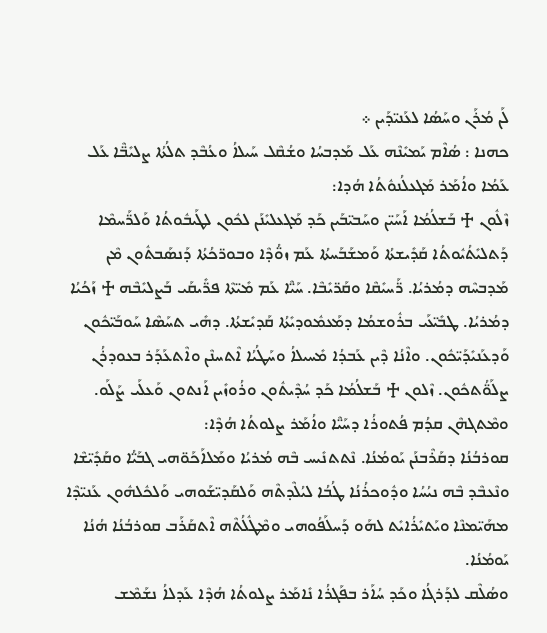ܠܰܢ ܡܳܪܰܢ ܘܚܰܣܳܐ ܠܥܰܢܝ̈ܕܰܝܢ ܀
ܟܗܢܐ : ܣܳܐܶܡ ܝܰܡܝܺܢܶܗ ܥܰܠ ܡܰܕܒܚܳܐ ܘܫܳܩܶܠ ܚܰܝܠܐܳ ܘܥܳܒܶܕ ܬܠܳܬܳܐ ܨܠܝܺܒ̈ܶܐ ܥܰܠ ܥܰܡܳܐ ܘܐܳܡܰܪ ܡܰܓܥܠܳܢܘܽܬܳܐ ܗܳܕܐ:
ܙܶܠܽܘܢ ♱ ܒܰܫܠܳܡܳܐ ܐܰܚܰܝ̈ܢ ܘܚܰܒܝ̈ܒܰܝܢ ܟܰܕ ܡܰܓܥܠܝܺܢܰܢ ܠܟܽܘܢ ܠܛܰܝܒܽܘܬܳܐ ܘܰܠܪ̈ܰܚܡܶܐ ܕܰܬܠܝܺܬܳܝܽܘܬܳܐ ܩܰܕܺܝܫܬܳܐ ܘܰܡܫܰܒܰܚܬܳܐ ܥܰܡ ܙܘ̈ܳܕܶܐ ܘܒܘܪ̈ܟܳܬܳܐ ܕܰܢܣܰܒܬܽܘܢ ܡܶܢ ܡܰܕܒܚܶܗ ܕܡܳܪܝܳܐ. ܪ̈ܰܚܝܺܩܶܐ ܘܩܰܪ̈ܝܺܒܶܐ. ܚܰܝ̈ܶܐ ܥܰܡ ܡܺܝ̈ܬܶܐ ܦܪ̈ܺܝܩܰܝ ܒܰܨܠܝܺܒܶܗ ♱ ܙܰܟܳܝܳܐ ܕܡܳܪܝܳܐ. ܛܒܺܝ̈ܥܰܝ ܒܪܽܘܫܡܳܐ ܕܡܰܥܡܽܘܕܝܺܬܳܐ ܩܰܕܝܺܫܬܳܐ. ܕܗܺܝ ܬܚܰܣܶܐ ܚܰܘܒܰܝ̈ܟܽܘܢ ܘܰܕܥܰܢܝܺܕܰܝ̈ܟܽܘܢ. ܘܐܶܢܳܐ ܕܶܝܢ ܥܰܒܕܳܐ ܡܺܚܝܠܐܳ ܘܚܰܛܳܝܳܐ ܐܶܬܚܢܶܢ ܘܐܶܬܥܰܕܰܪ ܒܥܘܕܪܳܢ ܨܠܰܘ̈ܳܬܟܽܘܢ. ܙܶܠܘܢ ♱ ܒܰܫܠܳܡܳܐ ܟܰܕ ܚܳܕܶܝܬܽܘܢ ܘܪܳܘܙܺܝܢ ܐܰܢܬܘܢ ܘܰܥܠܰܝ ܨܰܠܰܘ.
ܘܡܶܬܓܗܶܢ ܩܕܳܡ ܦܳܬܘܪܳܐ ܕܚܰܝ̈ܶܐ ܘܐܳܡܰܪ ܨܠܘܬܳܐ ܗܳܕܶܐ:
ܩܘܪܒܳܢܳܐ ܕܩܰܪܶܒܢܰܢ ܝܰܘܡܳܢܳܐ. ܢܶܬܬܢܺܝܚ ܒܶܗ ܡܳܪܝܳܐ ܘܡܰܠܐܰܟܰܘ̈ܗܝ ܓܒܰܝ̈ܳܐ ܘܩܰܕܺܝ̈ܫܶܐ ܘܢܶܥܒܶܕ ܒܶܗ ܢܝܳܚܳܐ ܘܕܽܘܟܪܳܢܳܐ ܛܳܒܳܐ ܠܝܳܠܶܕܬܶܗ ܘܰܠܩܰܕܝ̈ܫܰܘܗܝ ܘܰܠܟܽܠܗܽܘܢ ܥܰܢܝ̈ܕܶܐ ܡܗܰܝ̈ܡܢܶܐ ܘܝܰܬܝܺܪܳܐܝܺܬ ܠܗܰܘ ܕܰܚܠܰܦܳܘܗܝ ܘܡܶܛܽܠܳܬܶܗ ܐܶܬܩܰܪܰܒ ܩܘܪܒܳܢܳܐ ܗܳܢܳܐ ܝܰܘܡܳܢܳܐ.
ܘܣܳܠܶܩ ܠܕܰܪܓܳܐ ܘܟܰܕ ܚܳܐܰܪ ܒܦܰܓܪܳܐ ܢܺܐܡܰܪ ܨܠܘܬܳܐ ܗܳܕܶܐ ܥܰܕܠܐܳ ܢܫܰܡܶܫ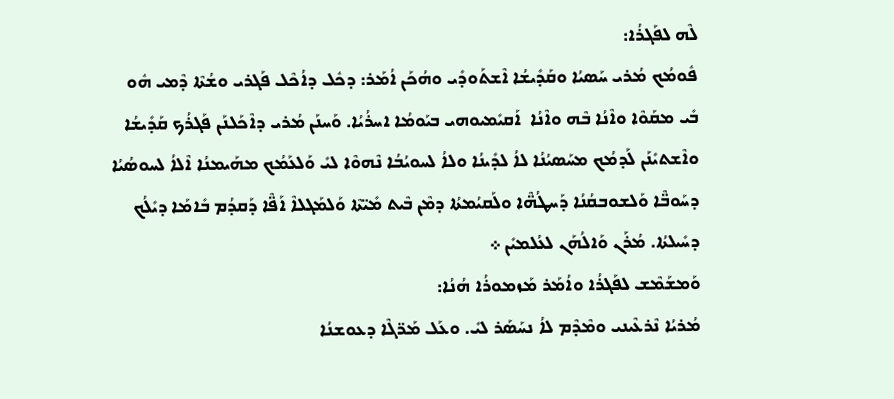ܠܶܗ ܠܦܰܓܪܳܐ:
ܦܽܘܡܳܟ ܡܳܪܝ ܚܰܣܝܳܐ ܘܩܰܕܺܝܫܳܐ ܐܶܫܬܰܘܕܺܝ ܘܗܳܟܰܢ ܐܳܡܰܪ: ܕܟܽܠ ܕܐܳܟܶܠ ܦܰܓܪܝ ܘܫܳܬܶܐ ܕܶܡܝ ܗܽܘ ܒܺܝ ܡܩܰܘܶܐ ܘܐܶܢܳܐ ܒܶܗ ܘܐܶܢܳܐ  ܐܰܩܝܺܡܝܘܗܝ ܒܝܰܘܡܳܐ ܐܚܪܳܝܳܐ. ܘܰܚܢܰܢ ܡܳܪܝ ܕܐܶܟܰܠܢܰܢ ܦܰܓܪܳܟ ܩܰܕܺܝܫܳܐ ܘܐܶܫܬܝܺܢܰܢ ܠܰܕܡܳܟ ܡܚܰܣܝܳܢܳܐ ܠܐܳ ܠܕܺܝܢܳܐ ܘܠܐܳ ܠܚܘܝܳܒܳܐ ܢܶܗܘܶܐ ܠܝܺ ܘܰܠܥܰܡܳܟ ܡܗܰܝܡܢܳܐ ܐܶܠܐܳ ܠܚܘܣܳܝܳܐ ܕܚܰܘܒ̈ܶܐ ܘܰܠܫܘܒܩܳܢܳܐ ܕܰܚܛܳܗ̈ܶܐ ܘܠܰܩܝܳܡܬܳܐ ܕܡܶܢ ܒܶܝܬ ܡܺܝ̈ܬܶܐ ܘܰܠܡܰܓܠܐܶ ܐܰܦ̈ܶܐ ܕܰܩܕܳܡ ܒܺܐܡܰܐ ܕܝܺܠܳܟ ܕܚܺܝܠܬܳܐ. ܡܳܪܰܢ ܘܰܐܠܳܗܰܢ ܠܥܳܠܡܝܺܢ ܀
ܘܰܡܫܰܡܶܫ ܠܦܰܓܪܳܐ ܘܐܳܡܰܪ ܡܰܙܡܘܪܳܐ ܗܳܢܳܐ:
ܡܳܪܝܳܐ ܢܶܪܥܶܝܢܝ ܘܡܶܕܶܡ ܠܐܳ ܢܚܰܣܰܪ ܠܝܺ. ܘܥܰܠ ܡܰܪ̈ܓܶܐ ܕܥܘܫܢܳܐ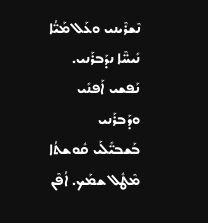ܢܶܫܪܶܝܢܝ ܘܥܰܠ ܡܰܝ̈ܳܐ ܢܺܝܚ̈ܶܐ ܢܕܰܒܪܰܢܝ. ܢܰܦܫܝ ܐܰܦܢܺܝ ܘܕܰܒܪܰܢܝ ܒܰܫܒܝ̈ܺܠܰܝ ܩܽܘܫܬܳܐ ܡܶܛܽܠ ܫܡܰܟ. ܐܳܦܶܢ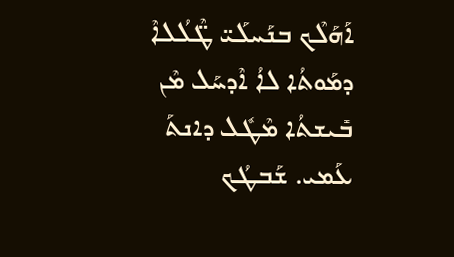ܐܰܗܰܠܶܟ ܒܢܰܚܠܰܝ̈ ܛ̈ܶܠܳܠܐܶ ܕܡܰܘܬܳܐ ܠܐܳ ܐܶܕܚܰܠ ܡܶܢ ܒܺܝܫܬܳܐ ܡܶܛܽܠ ܕܐܢܬܰ ܥܰܡܝ. ܫܰܒܛܳܟ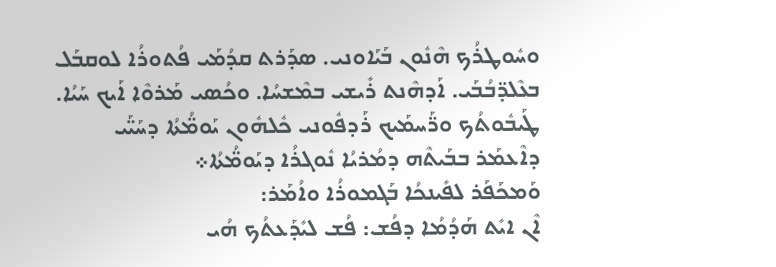ܘܚܽܘܛܪܳܟ ܗܶܢܽܘܢ ܒܰܝܰܐܘܢܝ. ܣܕܰܪܬ ܩܕܳܡܰܝ ܦܳܬܘܪܳܐ ܠܘܩܒܰܠ ܒܥܶܠܕ̈ܒܳܒܰܝ. ܐܰܕܗܶܢܬ ܪܺܝܫܝ ܒܡܶܫܚܳܐ. ܘܟܳܣܝ ܡܰܪܘܶܐ ܐܰܝܟ ܚܰܝܳܐ. ܛܰܝܒܽܘܬܳܟ ܘܪ̈ܰܚܡܰܝܟ ܪܰܕܦܽܘܢܝ ܟܽܠܗܽܘܢ ܝܰܘܡ̈ܳܬܳܐ ܕܚܰܝ̈ܰܝ
ܕܐܶܥܡܰܪ ܒܒܰܝܬܶܗ ܕܡܳܪܝܳܐ ܢܽܘܓܪܳܐ ܕܝܰܘܡ̈ܳܬܳܐ܀
ܘܰܡܟܰܦܰܪ ܠܦܺܝܢܟܳܐ ܒܰܓܡܘܪܳܐ ܘܐܳܡܰܪ:
ܐܶܢ ܐܝܺܬ ܗܰܕܳܡܳܐ ܕܦܳܫ: ܦܳܫ ܠܝܺܕܰܥܬܳܟ ܗܳܝ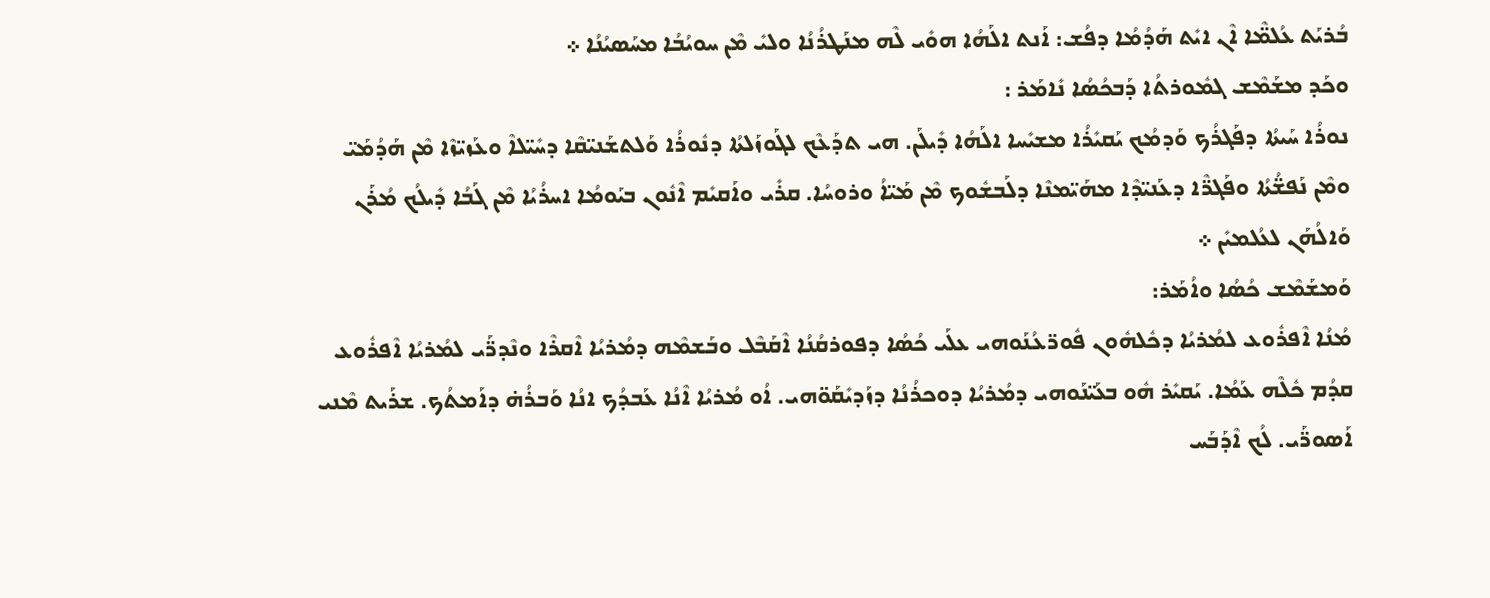ܒܳܪܝܰܬ ܥܳܠܡ̈ܶܐ ܐܶܢ ܐܝܺܬ ܗܰܕܳܡܳܐ ܕܦܳܫ: ܐܰܢܬ ܐܠܰܗܳܐ ܗܘܺܝ ܠܶܗ ܡܢܰܛܪܳܢܳܐ ܘܠܝܺ ܡܶܢ ܚܘܝܳܒܳܐ ܡܚܰܣܝܳܢܳܐ ܀
ܘܟܰܕ ܡܫܰܡܶܫ ܓܡܽܘܪܬܳܐ ܕܰܒܟܳܣܳܐ ܢܺܐܡܰܪ :
ܢܘܪܳܐ ܚܰܝܬܳܐ ܕܦܰܓܪܳܟ ܘܰܕܡܳܟ ܝܰܩܝܺܪܳܐ ܡܫܝܺܚܐ ܐܠܰܗܳܐ ܕܺܝܠܰܢ. ܗܝ ܬܕܰܥܶܟ ܠܓܰܘܙܰܠܬܳܐ ܕܢܽܘܪܳܐ ܘܰܠܬܫܰܢܝ̈ܩܶܐ ܕܚܺܝ̈ܠܐܶ ܘܥܰܙܝ̈ܙܶܐ ܡܶܢ ܗܰܕܳܡܰܝ̈ ܘܡܶܢ ܢܰܦܫ̈ܳܬܳܐ ܘܦܰܓܪ̈ܶܐ ܕܥܰܢܝ̈ܕܶܐ ܡܗܰܝ̈ܡܢܶܐ ܕܠܰܒܫܽܘܟ ܡܶܢ ܡܰܝ̈ܐܳ ܘܪܘܚܳܐ. ܩܪܺܝ ܘܐܰܩܝܺܡ ܐܶܢܽܘܢ ܒܝܰܘܡܳܐ ܐܚܪܳܝܳܐ ܡܶܢ ܓܰܒܳܐ ܕܺܝܠܳܟ ܡܳܪܰܢ ܘܰܐܠܳܗܰܢ ܠܥܳܠܡܝܺܢ ܀
ܘܰܡܫܰܡܶܫ ܟܳܣܳܐ ܘܐܳܡܰܪ:
ܡܳܢܳܐ ܐܶܦܪܽܘܥ ܠܡܳܪܝܳܐ ܕܟܽܠܗܽܘܢ ܦܽܘܪ̈ܥܳܢܰܘܗܝ ܥܠܰܝ ܟܳܣܳܐ ܕܦܘܪܩܳܢܳܐ ܐܶܩܰܒܶܠ ܘܒܰܫܡܶܗ ܕܡܳܪܝܳܐ ܐܶܩܪܶܐ ܘܢܶܕܪ̈ܰܝ ܠܡܳܪܝܳܐ ܐܶܦܪܽܘܥ ܩܕܳܡ ܟܽܠܶܗ ܥܰܡܳܐ. ܝܰܩܝܺܪ ܗܽܘ ܒܥܰܝ̈ܢܰܘܗܝ ܕܡܳܪܝܳܐ ܕܘܟܪܳܢܳܐ ܕܙܰܕܝܺܩܰܘ̈ܗܝ. ܐܳܘ ܡܳܪܝܳܐ ܐܶܢܳܐ ܥܰܒܕܳܟ ܐܢܳܐ ܘܰܒܪܳܗ̇ ܕܐܰܡܬܳܟ. ܫܪܰܝܬ ܡܶܢܝ ܐܰܣܘܪ̈ܰܝ. ܠܳܟ ܐܶܕܰܒܰܚ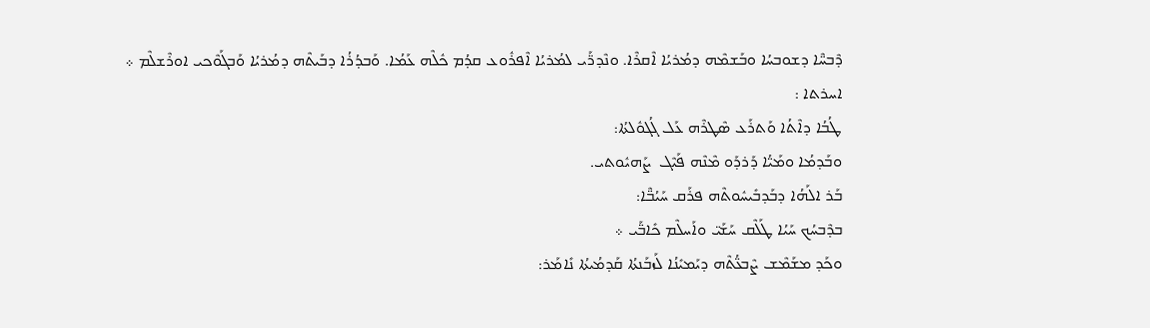ܕܶܒܚ̈ܶܐ ܕܫܘܒܚܳܐ ܘܒܰܫܡܶܗ ܕܡܳܪܝܳܐ ܐܶܩܪܶܐ. ܘܢܶܕܪ̈ܰܝ ܠܡܳܪܝܳܐ ܐܶܦܪܽܘܥ ܩܕܳܡ ܟܽܠܶܗ ܥܰܡܳܐ. ܘܰܒܕܳܪܳܐ ܕܒܰܝܬܶܗ ܕܡܳܪܝܳܐ ܘܰܒܓܰܘܶܟܝ ܐܘܪܶܫܠܶܡ ܀
ܐܚܪܬܐ :
ܛܳܒܳܐ ܕܐܶܬܳܐ ܘܰܬܪܰܥ ܣܶܛܪܶܗ ܥܰܠ ܓܳܓܘܽܠܬܳܐ:
ܘܒܰܕܡܳܐ ܘܡܰܝ̈ܳܐ ܕܰܪܕܰܘ ܡܶܢܶܗ ܦܰܝܶܓ  ܨܰܗܝܽܘܬܝ.
ܒܰܪ ܐܠܰܗܳܐ ܕܒܰܕܒܺܝܚܽܘܬܶܗ ܦܪܰܩ ܚܰܝܳܒ̈ܶܐ:
ܒܕܶܒܚܳܟ ܚܰܝܳܐ ܛܰܠܶܩ ܚܰܫܰܝ̈ ܘܐܰܚܠܶܡ ܟܺܐܒ̈ܰܝ ܀
ܘܟܰܕ ܡܫܰܡܶܫ ܨܶܒܥ̈ܳܬܶܗ ܕܝܰܡܝܺܢܳܐ ܠܰܙܒܰܢܬܳܐ ܩܰܕܡܳܝܬܳܐ ܢܺܐܡܰܪ: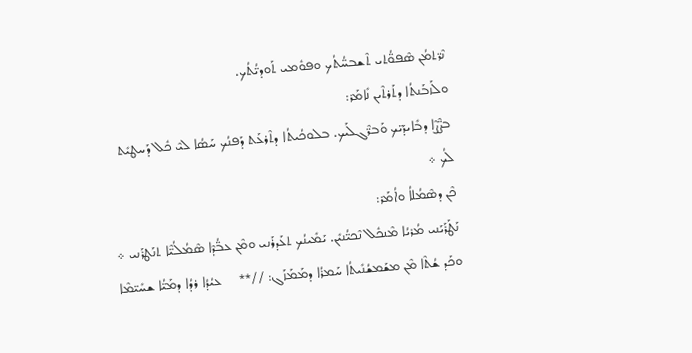ܢܶܪ̈ܬܡܳܢ ܣܶܦܘ̈ܳܬܝ ܬܶܫܒܚ̈ܳܬܳܟ ܘܦܘܽܡܝ ܬܰܘܕܝ̈ܳܬܳܟ.
ܘܠܰܙܒܰܢܬܳܐ ܕܬܰܪܬܶܝܢ ܢܺܐܡܰܪ:
ܒܨ̈ܶܨܶܐ ܕܒܺܐܝܕܰܝ̈ܟ ܘܰܒܪ̈ܶܓܠܰܝܟ. ܒܠܘܟܳܝܬܳܐ ܕܬܶܪܥܰܬ ܕܰܦܢܳܟ ܚܰܣܳܐ ܠܝܶ ܟܽܠ ܕܰܚܛܝܺܬ ܠܳܟ ܀
ܟܶܢ ܕܣܶܡܳܠܐܳ ܘܐܳܡܰܪ:
ܢܰܛܰܪܰܝܰܢܝ ܡܳܪܝܳܐ ܡܶܢܟܽܠ ܢܶܟܝ̈ܳܢܝܺܢ. ܝܰܡܺܝܢܳܟ ܬܥܰܕܪܰܢܝ ܘܡܶܢ ܥܒ̈ܳܕܶܐ ܣܶܡܳܠܳܝ̈ܶܐ ܬܢܰܛܪܰܢܝ ܀
ܘܟܰܕ ܫܳܬܶܐ ܡܶܢ ܡܫܰܡܫܳܢܺܝܬܳܐ ܚܰܡܪܳܐ ܕܡܰܡܰܙܰܓ: //**     ܥܝܳܕܳܐ ܪܕܳܐ ܕܡܰܝ̈ܳܐ ܫܚܺܝ̈ܡܶܐ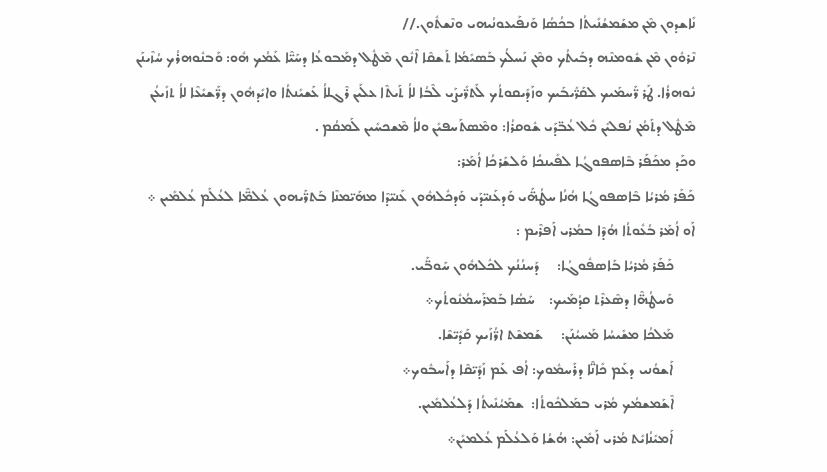ܢܺܐܫܕܘܢ ܡܶܢ ܡܫܰܡܫܳܢܺܝܬܳܐ ܒܟܳܣܳܐ ܘܰܢܦܰܝܥܘܢܳܝܗܝ ܘܢܶܫܬܽܘܢ.//
ܢܶܪܘܽܘܢ ܡܶܢ ܫܽܘܡܢܶܗ ܕܒܰܝܬܳܟ ܘܡܶܢ ܢܰܚܠܳܟ ܒܰܣܝܺܡܳܐ ܬܰܫܩܶܐ ܐܶܢܽܘܢ ܡܶܛܽܠ ܕܡܰܒܘܥܳܐ ܕܚܰܝ̈ܶܐ ܥܰܡܳܟ ܗܽܘ: ܘܰܒܢܽܘܗܪܳܟ ܚܳܙܶܝܢܰܢ ܢܽܘܗܪܳܐ. ܛܰܪ ܪ̈ܰܚܡܰܝܟ ܠܩܰܪ̈ܺܝܒܰܝܟ ܘܙܰܕܺܝܩܘܬܳܟ ܠܰܬܪ̈ܺܝܨܰܝ ܠܶܒܳܐ ܠܐܳ ܬܰܝܬܶܐ ܥܠܰܝܢ ܪܶܓܠܐܳ ܥܰܫܝܺܢܬܳܐ ܘܐܝܺܕܗܽܘܢ ܕܪ̈ܰܫܝܺܥܶܐ ܠܐܳ ܬܙܺܝܥܳܢ ܡܶܛܽܠ ܕܬܰܡܳܢ ܢܳܦܠܝܺܢ ܟܽܠ ܥܳܒ̈ܕܰܝ ܫܽܘܩܪܳܐ: ܘܡܶܣܬܰܚܦܝܺܢ ܘܠܐܳ ܡܶܫܟܚܺܝܢ ܠܰܡܩܳܡ .
ܘܟܰܕ ܡܟܰܦܰܪ ܒܶܐܣܦܘܓܳܐ ܠܦܺܝܢܟܳܐ ܘܰܠܫܰܪܟܳܐ ܐܳܡܰܪ:
ܟܰܦܰܪ ܡܳܪܝܳܐ ܒܶܐܣܦܘܓܳܐ ܗܳܢܳܐ ܚܛܳܗ̈ܰܝ ܘܰܕܥܰܢܝ̈ܕܰܝ ܘܰܕܟܽܠܗܽܘܢ ܥܰܢܝ̈ܕܶܐ ܡܗܰܝ̈ܡܢܶܐ ܒܰܬܪ̈ܰܝܗܘܢ ܥܳܠܡ̈ܶܐ ܠܥܳܠܰܡ ܥܳܠܡܺܝܢ ܀
ܐܰܘ ܐܳܡܰܪ ܒܳܥܽܘܬܳܐ ܗܳܕܶܐ ܒܡܳܪܝ ܐܰܦܪܶܝܡ :
      ܟܰܦܰܪ ܡܳܪܝܳܐ ܒܰܐܣܦܽܘܓܳܐ:     ܕܰܚܢܳܢܳܟ ܠܟܽܠܗܽܘܢ ܚܰܘܒ̈ܰܝ.
      ܘܰܚܛܳܗ̈ܶܐ ܕܣܶܥܪܶܬ ܩܕܳܡܰܝܟ:    ܚܰܣܳܐ ܒܰܡܪܰܚܡܳܢܽܘܬܳܟ܀
      ܡܰܠܟܳܐ ܡܫܺܝܚܳܐ ܡܰܚܝܳܢܰܢ:     ܫܰܡܫܶܬ ܐܪ̈ܳܙܰܝܟ ܩܰܕܺܝ̈ܫܶܐ.
      ܐܰܫܘܳܢܝ ܕܥܰܡ ܟܺܐܢ̈ܶܐ ܕܪܰܚܡܽܘܟ: ܐܳܦ ܥܰܡ ܙܰܕܺܝ̈ܩܶܐ ܕܐܰܚܒܽܘܟ܀
      ܐܶܫܰܡܫܡܳܟ ܡܳܪܝ ܒܡܰܠܟܽܘܬܳܐ:  ܫܡܰܝܳܢܺܝܬܳܐ ܕܰܠܥܳܠܡܺܝܢ.
      ܐܰܡܝܺܢܳܐܝܺܬ ܡܳܪܝ ܐܰܡܺܝܢ: ܗܳܫܳܐ ܘܰܠܥܳܠܰܡ ܥܳܠܡܝܺܢ܀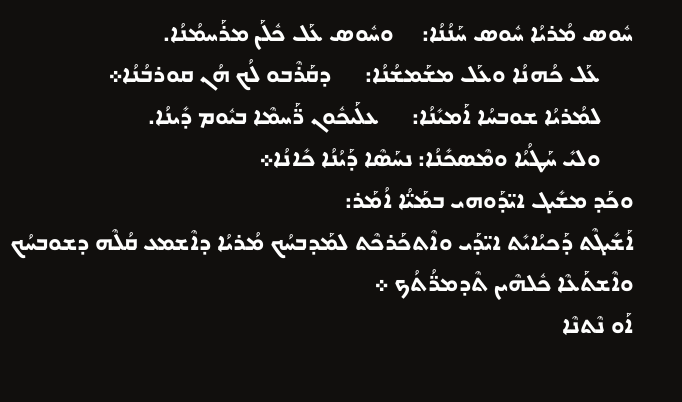ܚܽܘܣ ܡܳܪܝܳܐ ܚܽܘܣ ܚܰܢܳܢܳܐ:     ܘܚܽܘܣ ܥܰܠ ܟܽܠܰܢ ܡܪܰܚܡܳܢܳܐ.
      ܥܰܠ ܟܳܗܢܳܐ ܘܥܰܠ ܡܫܰܡܫܳܢܳܐ:      ܕܩܰܪܶܒܘ ܠܳܟ ܗܳܢ ܩܘܪܒܳܢܳܐ܀
      ܠܡܳܪܝܳܐ ܫܘܒܚܳܐ ܐܰܡܝܺܢܳܐ:      ܥܠܰܝܟܽܘܢ ܪ̈ܰܚܡܶܐ ܒܝܽܘܡ ܕܺܝܢܳܐ.
      ܘܠܝܺ ܚܰܛܳܝܳܐ ܘܡܶܣܟܺܢܳܐ: ܢܚܰܣܶܐ ܕܰܝܳܢܳܐ ܟܺܐܢܳܐ܀
ܘܟܰܕ ܡܫܺܝܓ ܐܝ̈ܕܰܘܗܝ ܒܡܰܝ̈ܳܐ ܐܳܡܰܪ:
ܐܰܫܺܝܓܶܬ ܕܰܟܝܳܐܝܺܬ ܐܝ̈ܕܰܝ ܘܐܶܬܟܰܪܟܶܬ ܠܡܰܕܒܚܳܟ ܡܳܪܝܳܐ ܕܐܶܫܡܥ ܩܳܠܶܗ ܕܫܘܒܚܳܟ ܘܐܶܫܬܰܥܶܐ ܟܽܠܗܶܝܢ ܬܶܕܡܪ̈ܳܬܳܟ ܀
ܐܰܘ ܢܶܬܢܶܐ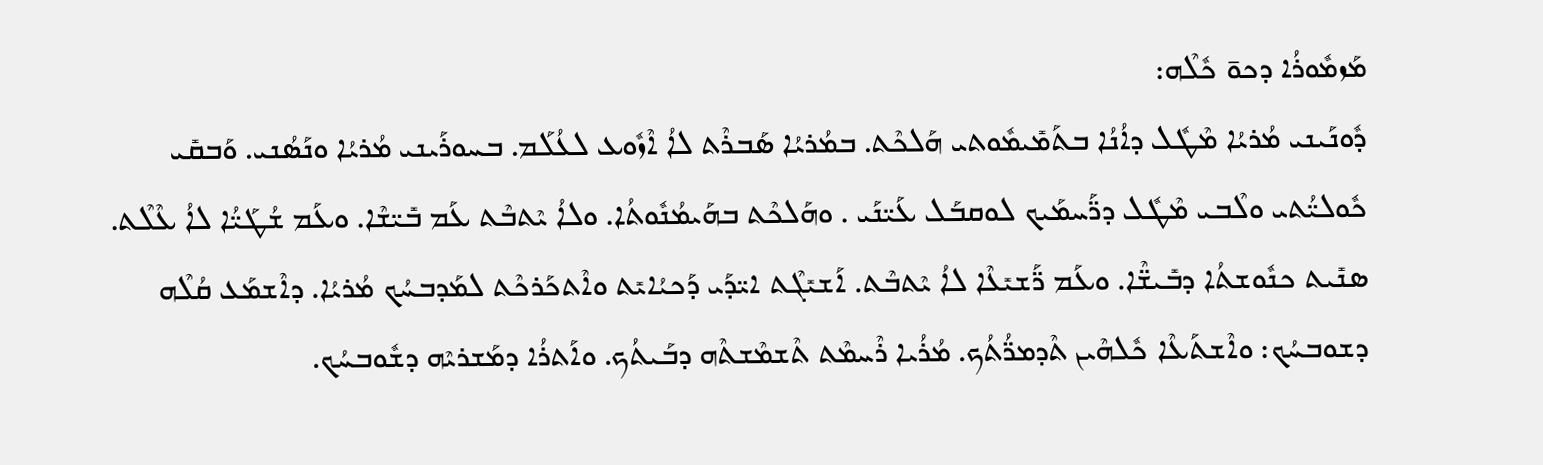ܡܰܙܡܽܘܪܳܐ ܕܟܘ̄ ܟܽܠܶܗ:
ܕܽܘܢܰܝܢܝ ܡܳܪܝܳܐ ܡܶܛܽܠ ܕܐܳܢܳܐ ܒܬܰܡܺܝܡܽܘܬܝ ܗܰܠܟܶܬ. ܒܡܳܪܝܳܐ ܣܰܒܪܶܬ ܠܐܳ ܐܶܙܽܘܥ ܠܥܳܠܰܡ. ܒܚܘܪܰܝܢܝ ܡܳܪܝܳܐ ܘܢܰܣܳܢܝ. ܘܰܒܩܺܝ ܟܽܘܠܝ̈ܳܬܝ ܘܠܶܒܝ ܡܶܛܽܠ ܕܪ̈ܰܚܡܰܝܟ ܠܘܩܒܰܠ ܥܰܝ̈ܢܰܝ . ܘܗܰܠܟܶܬ ܒܗܰܝܡܳܢܽܘܬܳܐ. ܘܠܐܳ ܝܶܬܒܶܬ ܥܰܡ ܒܺܝ̈ܫܶܐ. ܘܥܰܡ ܫܳܛܰܝ̈ܳܐ ܠܐܳ ܥܶܠܶܬ. ܣܢܺܝܬ ܟܢܽܘܫܬܳܐ ܕܒܺܝܫ̈ܶܐ. ܘܥܰܡ ܪ̈ܰܫܝܺܥܶܐ ܠܐܳ ܝܶܬܒܶܬ. ܐܰܫܝܺܓܶܬ ܐܝ̈ܕܰܝ ܕܰܟܝܳܐܝܺܬ ܘܐܶܬܟܰܪܟܶܬ ܠܡܰܕܒܚܳܟ ܡܳܪܝܳܐ. ܕܐܶܫܡܰܥ ܩܳܠܶܗ ܕܫܘܒܚܳܟ: ܘܐܶܫܬܰܥܶܐ ܟܽܠܗܶܝܢ ܬܶܕܡܪ̈ܳܬܳܟ. ܡܳܪܳܝܐ ܪܶܚܡܶܬ ܬܶܫܡܶܫܬܶܗ ܕܒܰܝܬܳܟ. ܘܐܰܬܪܳܐ ܕܡܰܫܪܝܶܗ ܕܫܽܘܒܚܳܟ.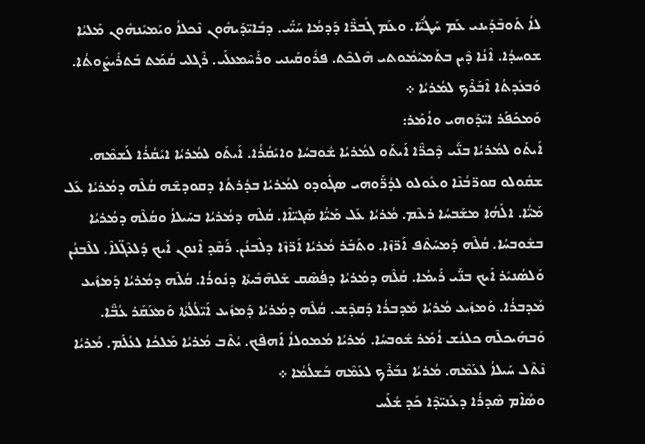ܠܐܳ ܬܰܘܒܶܕܰܝܢܝ ܥܰܡ ܚܰܛܳܝ̈ܶܐ. ܘܥܰܡ ܓܰܒܪ̈ܶܐ ܕܰܕܡܳܐ ܚܰܝ̈ܰܝ. ܕܒܺܐܝ̈ܕܰܝܗܽܘܢ ܢܶܟܠܐܳ ܘܝܰܡܝܺܢܗܽܘܢ ܡܰܠܝܳܐ ܫܘܚܕܳܐ. ܐܶܢܳܐ ܕܶܝܢ ܒܬܰܡܝܺܡܽܘܬܝ ܗܶܠܟܶܬ. ܦܪܽܘܩܰܝܢܝ ܘܪܰܚܶܡܥܠܰܝ. ܪܶܓܠܝ ܩܳܡܰܬ ܒܰܬܪܺܝܨܽܘܬܳܐ. ܘܰܒܥܺܕܬܳܐ ܐܶܒܰܪܶܟ ܠܡܳܪܝܳܐ ܀
ܘܰܡܟܰܦܰܪ ܐܝ̈ܕܰܘܗܝ ܘܐܳܡܰܪ:
ܐܰܝܬܰܘ ܠܡܳܪܝܳܐ ܒܢ̈ܰܝ ܕܶܟܪ̈ܶܐ ܐܰܝܬܰܘ ܠܡܳܪܝܳܐ ܫܽܘܒܚܳܐ ܘܐܝܺܩܳܪܳܐ. ܐܰܝܬܰܘ ܠܡܳܪܝܳܐ ܐܝܺܩܳܪܳܐ ܠܰܫܡܶܗ. ܫܩܽܘܠܘ ܩܘܪ̈ܒܳܢܶܐ ܘܥܽܘܠܘ ܠܕܳܪ̈ܰܘܗܝ ܣܓܽܘܕܘ ܠܡܳܪܝܳܐ ܒܕܳܪܬܳܐ ܕܩܘܕܫܶܗ ܩܳܠܶܗ ܕܡܳܪܝܳܐ ܥܰܠ ܡܰܝ̈ܳܐ. ܐܠܰܗܳܐ ܡܫܰܒܚܳܐ ܪܥܶܡ. ܡܳܪܝܳܐ ܥܰܠ ܡܰܝ̈ܳܐ ܣܰܓܝ̈ܐܶܐ. ܩܳܠܶܗ ܕܡܳܪܝܳܐ ܒܚܰܝܠܐܳ ܘܩܳܠܶܗ ܕܡܳܪܝܳܐ ܒܫܽܘܒܚܳܐ. ܩܳܠܶܗ ܕܰܡܚܰܬܶܦ ܐܰܪ̈ܙܶܐ. ܘܬܰܒܰܪ ܡܳܪܝܳܐ ܐܰܪ̈ܙܶܐ ܕܠܶܒܢܳܢ. ܪܰܩܶܕ ܐܶܢܘܢ ܐܰܝܟ ܕܰܠܥܶܓ̈ܠܐܶ. ܠܠܶܒܢܳܢ ܘܰܠܣܳܢܝܺܪ ܐܰܝܟ ܒܢ̈ܰܝ ܪܰܝܡܳܐ. ܩܳܠܶܗ ܕܡܳܪܝܳܐ ܕܦܳܣܶܩ ܫܰܠܗܶܒܺܝܬܳܐ ܕܢܽܘܪܳܐ. ܩܳܠܶܗ ܕܡܳܪܝܳܐ ܕܰܡܙܺܝܥ ܡܰܕܒܪܳܐ. ܘܰܡܙܺܝܥ ܡܳܪܝܳܐ ܡܰܕܒܪܳܐ ܕܰܩܕܶܫ. ܩܳܠܶܗ ܕܡܳܪܝܳܐ ܕܰܡܙܺܝܥ ܐܰܝ̈ܠܳܠܳܬܳܐ ܘܰܡܥܰܩܰܪ ܥܳܒ̈ܶܐ. ܘܰܒܗܰܝܟܠܶܗ ܟܠܢܳܫ ܐܳܡܰܪ ܫܽܘܒܚܳܐ. ܡܳܪܝܳܐ ܡܳܡܘܠܐܳ ܐܰܗܦܶܟ. ܝܳܬܶܒ ܡܳܪܝܳܐ ܡܰܠܟܳܐ ܠܥܳܠܰܡ. ܡܳܪܝܳܐ ܢܶܬܶܠ ܚܰܝܠܐܳ ܠܥܰܡܶܗ. ܡܳܪܝܳܐ ܢܒܰܪܶܟ ܠܥܰܡܶܗ ܒܰܫܠܳܡܳܐ ܀
ܘܣܳܐܶܡ ܣܶܕܪܳܐ ܕܥܰܢܝ̈ܕܶܐ ܟܰܕ ܫܳܠܰܚ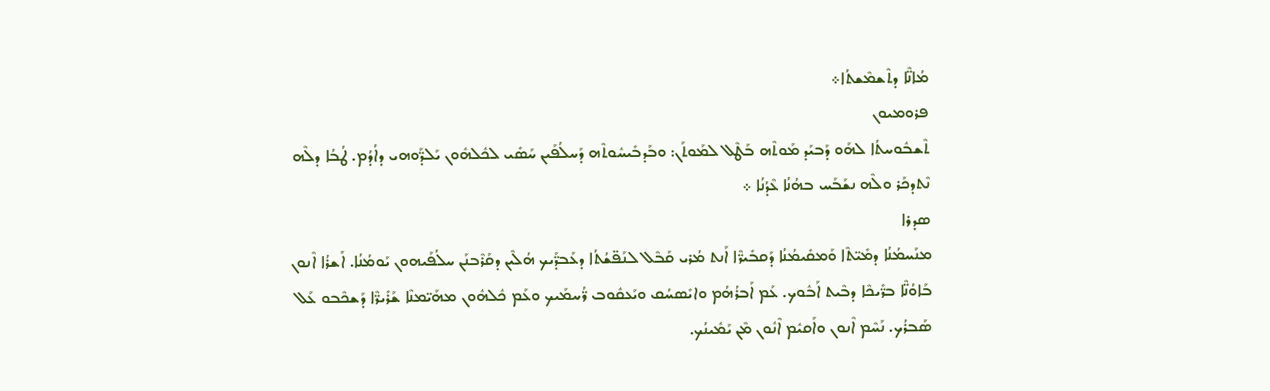ܡܳܐܢ̈ܶܐ ܕܬܶܫܡܶܫܬܳܐ܀
ܦܪܘܡܝܘܢ
ܬܶܫܒܽܘܚܬܳܐ ܠܗܰܘ ܕܰܒܝܰܕ ܡܰܘܬܶܗ ܒܰܛܶܠ ܠܡܰܘܬܰܢ: ܘܒܰܕܒܺܝܚܽܘܬܶܗ ܕܰܚܠܳܦܰܝܢ ܚܰܣܺܝ ܠܟܽܠܗܽܘܢ ܝܰܠܕ̈ܰܘܗܝ ܕܐܳܕܳܡ. ܛܳܒܳܐ ܕܠܶܗ ܢܶܬܕܟܰܪ ܘܠܶܗ ܢܫܰܒܰܚ ܒܗܳܢܳܐ ܥܶܕܳܢܳܐ ܀
ܣܕܪܐ
ܡܢܰܚܡܳܢܳܐ ܕܡܺܝ̈ܬܶܐ ܘܰܡܩܺܝܡܳܢܳܐ ܕܰܩܒܺܝܪ̈ܶܐ ܐܰܢܬ ܡܳܪܝ ܩܰܒܶܠ ܠܢܰܦ̈ܫܳܬܳܐ ܕܥܰܒܕ̈ܰܝܟ ܗܳܠܶܝܢ ܕܩܰܪܶܒܢܰܢ ܚܠܳܦܰܝܗܘܢ ܝܰܘܡܳܢܳܐ. ܐܰܫܪܳܐ ܐܶܢܘܢ ܒܰܐܘܳܢ̈ܶܐ ܒܪ̈ܺܝܟܶܐ ܕܒܶܝܬ ܐܰܒܽܘܟ. ܥܰܡ ܐܰܒܪܳܗܳܡ ܘܐܝܺܣܚܳܩ ܘܝܰܥܩܽܘܒ ܪ̈ܳܚܡܰܝܟ ܘܥܰܡ ܟܽܠܗܽܘܢ ܡܗܰܝ̈ܡܢܶܐ ܫܰܪܺܝܪ̈ܶܐ ܕܰܫܟܶܒܘ ܥܰܠ ܣܰܒܪܳܟ. ܢܰܚܶܡ ܐܶܢܘܢ ܘܐܰܩܝܽܡ ܐܶܢܽܘܢ ܡܶܢ ܝܰܡܽܝܢܳܟ.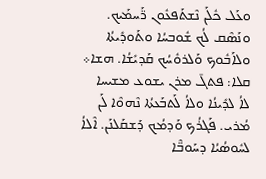ܘܥܰܠ ܟܽܠܰܢ ܢܶܫܬܰܦܥܽܘܢ ܪ̈ܰܚܡܰܝܟ. ܘܢܰܣܶܩ ܠܳܟ ܫܽܘܒܚܳܐ ܘܬܰܘܕܺܝܬܳܐ ܘܠܐܰܒܽܘܟ ܘܰܠܪܘܽܚܳܟ ܩܰܕܝܺܫܳܐ. ܗܫܐ܀
ܩܠܐ: ܦܬܓ̄ ܡܪܢ ܝܫܘܥ ܡܫܝܚܐ
ܠܐܳ ܠܕܺܝܢܳܐ ܘܠܐܳ ܠܰܬܒܰܥܬܳܐ ܢܶܗܘܶܐ ܠܰܢ ܡܳܪܝ. ܦܰܓܪܳܟ ܘܰܕܡܳܟ ܕܰܫܩܰܠܢܰܢ. ܐܶܠܐܳ ܠܚܽܘܣܳܝܳܐ ܕܚܰܘܒ̈ܶܐ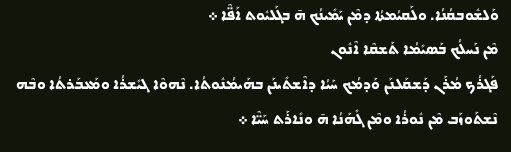ܘܰܠܫܽܘܒܩܳܢܳܐ. ܘܠܰܩܝܳܡܬܳܐ ܕܡܶܢ ܝܰܡܺܝܢܳܟ ܗ̄ ܒܓܰܠܝܽܘܬ ܐܰܦ̈ܶܐ ܀
ܡܶܢ ܢܰܚܠܳܟ ܒܰܣܝܺܡܳܐ ܬܰܫܩܶܐ ܐܶܢܽܘܢ
ܦܰܓܪܳܟ ܡܳܪܰܢ ܕܰܫܩܰܠܢܰܢ ܘܰܕܡܳܟ ܚܰܝܳܐ ܕܐܶܫܬܺܝܢܰܢ ܒܗܰܝܡܳܢܽܘܬܳܐ. ܢܶܗܘܶܐ ܓܝܺܫܪܳܐ ܘܡܰܥܒܰܪܬܳܐ ܘܒܶܗ ܢܶܫܬܰܘܙܰܒ ܡܶܢ ܢܽܘܪܳܐ ܘܡܶܢ ܓܺܗܰܢܳܐ ܗ̄ ܘܢܺܐܪܰܬ ܚܰܝ̈ܶܐ ܀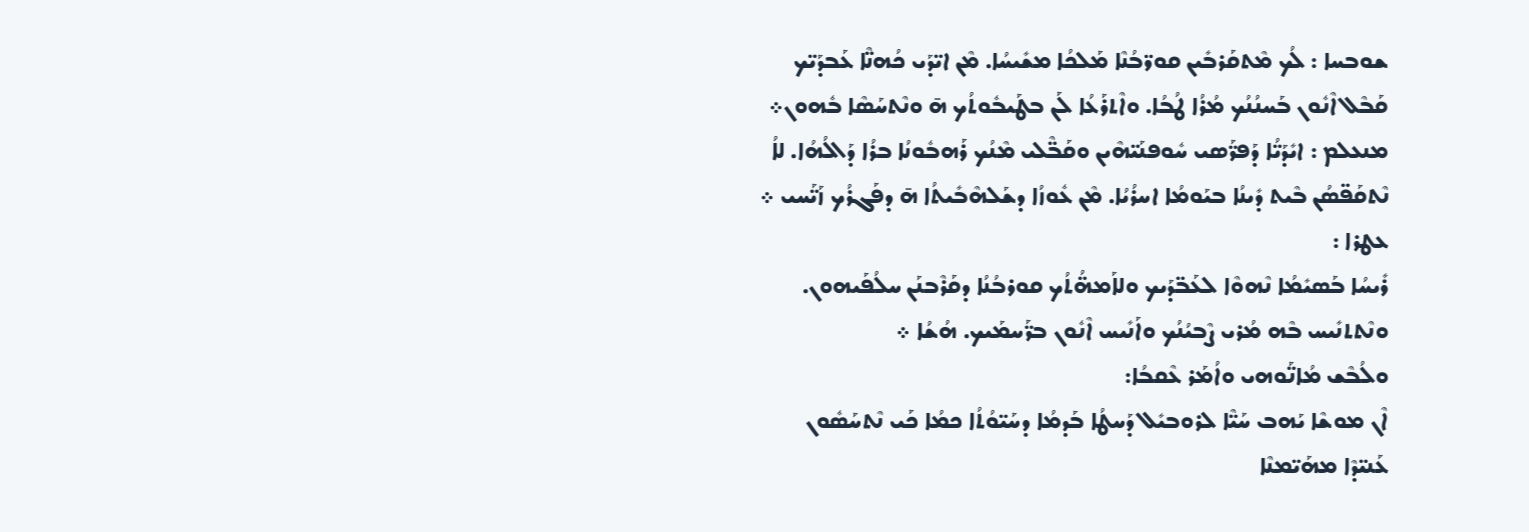ܫܘܒܚܐ : ܠܳܟ ܡܶܬܩܰܪܒܺܝܢ ܩܘܪ̈ܒܳܢܶܐ ܡܰܠܟܳܐ ܡܫܺܝܚܳܐ. ܡܶܢ ܐܝ̈ܕܰܝ ܟܳܗܢ̈ܶܐ ܥܰܒܕܰܝ̈ܟ ܩܰܒܶܠ ܐܶܢܽܘܢ ܒܰܚܢܳܢܳܟ ܡܳܪܳܐ ܛܳܒܳܐ. ܘܐܶܬܪܰܥܳܐ ܠܰܢ ܒܛܰܝܒܽܘܬܳܟ ܗ̄ ܘܢܶܬܚܰܣܶܐ ܒܽܗܘܢ܀
ܡܢܥܠܡ : ܐܝܺܕܰܝ̈ܳܐ ܕܰܦܪ̈ܰܣܝ ܚܽܘܦܢܰܝ̈ܗܶܝܢ ܘܩܰܒ̈ܶܠܝ ܡܶܢܳܟ ܪܰܗܒܽܘܢܳܐ ܒܪܳܐ ܕܰܐܠܳܗܳܐ. ܠܐܳ ܢܶܬܩܰܦ̈ܣܳܢ ܒܶܝܬ ܕܺܝܢܳܐ ܒܝܰܘܡܳܐ ܐܚܪܳܝܳܐ. ܡܶܢ ܥܽܘܙܳܐ ܕܫܰܠܗܶܒܺܝܬܳܐ ܗ̄ ܕܦܰܓܪܳܟ ܙܰܝ̈ܰܚܝ ܀
ܥܛܪܐ :
ܪܺܝܚܳܐ ܒܰܣܝܺܡܳܐ ܢܶܗܘܶܐ ܠܥܰܒ̈ܕܰܝܟ ܘܠܐܰܡܗ̈ܳܬܳܟ ܩܘܪܒܳܢܳܐ ܕܩܰܪܶܒܢܰܢ ܚܠܳܦܰܝܗܘܢ. ܘܢܶܬܬܢܺܝܚ ܒܶܗ ܡܳܪܝ ܨܶܒܝܳܢܳܟ ܘܐܰܢܺܝܚ ܐܶܢܽܘܢ ܒܪ̈ܰܚܡܰܝܟ. ܗܳܫܳܐ ܀
ܘܠܳܒܶܫ ܡܳܐܢ̈ܰܘܗܝ ܘܐܳܡܰܪ ܥܶܩܒܳܐ:
ܐܶܢ ܡܘܫܶܐ ܝܰܗܒ ܚܰܝ̈ܶܐ ܠܪܘܒܝܺܠ ܕܰܚܛܳܐ ܒܰܕܡܳܐ ܕܚܰܝ̈ܘܳܬܳܐ ܟܡܳܐ ܟܰܝ ܢܶܬܚܰܣܽܘܢ ܥܰܢܝ̈ܕܶܐ ܡܗܰܝ̈ܡܢܶܐ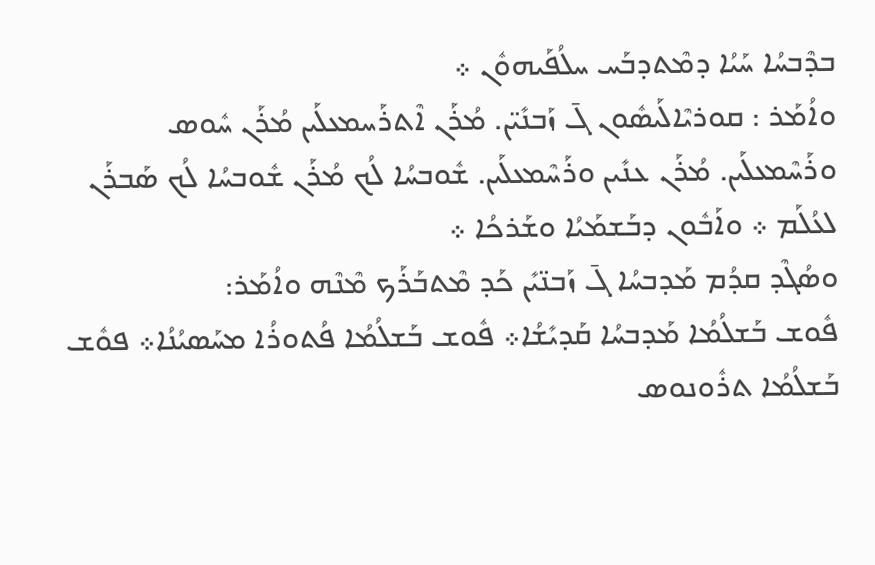ܒܕܶܒܚܳܐ ܚܰܝܳܐ ܕܡܶܬܕܒܰܚ ܚܠܳܦܰܝܗܘܽܢ ܀
ܘܐܳܡܰܪ : ܩܘܪܝܶܐܠܰܝܣܽܘܢ ܓ̄ ܙܰܒܢܺܝ̈ܢ. ܡܳܪܰܢ ܐܶܬܪܰܚܡܥܠܰܝܢ ܡܳܪܰܢ ܚܽܘܣ ܘܪܰܚܶܡܥܠܰܝܢ. ܡܳܪܰܢ ܥܢܺܝܢ ܘܪܰܚܶܡܥܠܰܝܢ. ܫܽܘܒܚܳܐ ܠܳܟ ܡܳܪܰܢ ܫܽܘܒܚܳܐ ܠܳܟ ܣܰܒܪܰܢ ܠܥܳܠܰܡ ܀ ܘܐܰܒܽܘܢ ܕܒܰܫܡܰܝܳܐ ܘܫܰܪܟܳܐ ܀
ܘܣܳܓܶܕ ܩܕܳܡ ܡܰܕܒܚܳܐ ܓ̄ ܙܰܒܢ̈ܝܺܢ ܟܰܕ ܡܶܬܒܰܪܰܟ ܡܶܢܶܗ ܘܐܳܡܰܪ:
ܦܽܘܫ ܒܰܫܠܳܡܳܐ ܡܰܕܒܚܳܐ ܩܰܕܝܺܫܳܐ܀ ܦܽܘܫ ܒܰܫܠܳܡܳܐ ܦܳܬܘܪܳܐ ܡܚܰܣܝܳܢܳܐ܀ ܦܘܽܫ ܒܰܫܠܳܡܳܐ ܬܪܽܘܢܘܣ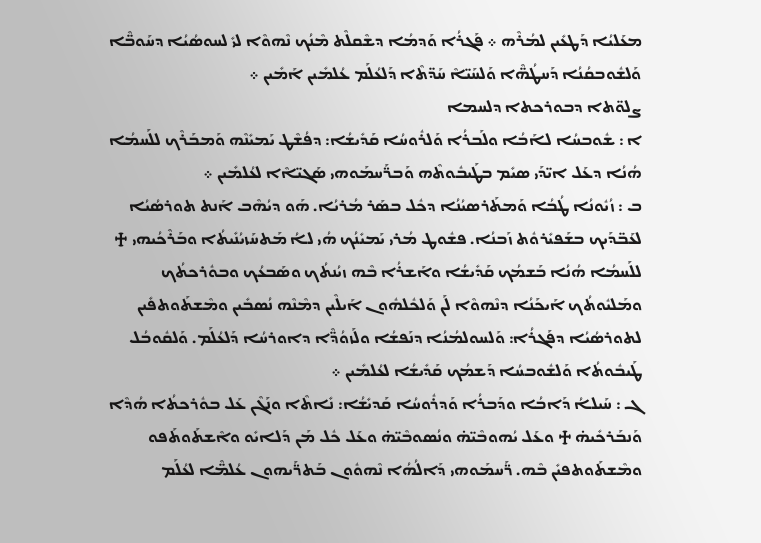ܡܥܰܠܝܳܐ ܕܰܛܥܺܝܢ ܠܡܳܪܶܗ ܀ ܦܰܓܪܳܐ ܘܰܕܡܳܐ ܕܫܶܩܠܶܬ ܡܶܢܳܟ ܢܶܗܘܶܐ ܠܝܺ ܠܚܘܣܳܝܳܐ ܕܚܰܘܒ̈ܶܐ ܘܰܠܫܽܘܒܩܳܢܳܐ ܕܰܚܛܳܗ̈ܶܐ ܘܰܠܚܰܝ̈ܐܶ ܚܰܕ̈ܬܶܐ ܕܰܠܥܳܠܰܡ ܥܳܠܡܺܝܢ ܐܰܡܺܝܢ ܀
ܨܠܘ̈ܬܐ ܕܒܘܪܟܬܐ ܕܠܚܡܐ
ܐ : ܫܽܘܒܚܳܐ ܠܐܰܒܳܐ ܘܠܰܒܪܳܐ ܘܰܠܪܽܘܚܳܐ ܩܰܕܺܝܫܳܐ: ܕܦܳܫܶܛ ܝܰܡܝܺܢܶܗ ܘܰܡܒܰܪܶܟ ܠܠܰܚܡܳܐ ܗܳܢܳܐ ܕܥܰܠ ܐܝ̈ܕܰܝ ܣܝܺܡ ܒܛܰܝܒܽܘܬܶܗ ܘܰܒܪ̈ܰܚܡܰܘܗܝ ܣܰܓܝ̈ܐܶܐ ܠܥܳܠܡܺܝܢ ܀
ܒ : ܙܳܝܽܘܢܳܐ ܛܳܒܳܐ ܘܰܡܬܰܪܣܝܳܢܳܐ ܕܟܽܠ ܒܣܰܪ ܡܳܪܝܳܐ. ܗܰܘ ܕܝܳܗܶܒ ܐܰܢܬ ܬܘܪܣܳܝܳܐ ܠܥܰܒ̈ܕܰܝܟ ܒܫܰܦܝܺܪܘܽܬ ܙܰܒܢܳܐ. ܦܫܽܘܛ ܡܳܪܝ ܝܰܡܝܺܢܳܟ ܗܳܝ ܠܐܳ ܡܰܬܚܰܙܝܳܢܺܝܬܳܐ ܘܒܰܪܶܟܳܝܗܝ ♱ ܠܠܰܚܡܳܐ ܗܳܢܳܐ ܒܰܫܡܳܟ ܩܰܕܺܝܫܳܐ ܘܐܰܫܪܳܐ ܒܶܗ ܙܝܳܢܬܳܟ ܘܣܰܒܥܳܟ ܘܒܘܽܪܟܬܳܟ ܘܡܰܠܝܽܘܬܳܟ ܐܰܝܟܰܢܳܐ ܕܢܶܗܘܶܐ ܠܰܢ ܘܰܠܟܽܠܗܽܘܢ ܐܰܝܠܶܝܢ ܕܡܶܢܶܗ ܢܳܣܒܺܝܢ ܘܡܶܫܬܰܘܬܦܺܝܢ ܠܬܘܪܣܳܝܳܐ ܕܦܰܓܪܳܐ: ܘܰܠܚܘܠܡܳܢܳܐ ܕܢܰܦܫܳܐ ܘܠܰܙܘܳܕ̈ܶܐ ܕܐܘܪܚܳܐ ܕܰܠܥܳܠܰܡ. ܘܰܠܩܽܘܒܳܠ ܛܰܝܒܽܘܬܳܐ ܘܰܠܫܽܘܒܚܳܐ ܕܰܫܡܳܟ ܩܰܕܺܝܫܳܐ ܠܥܳܠܡܺܝܢ ܀
ܓ : ܚܰܝܠܐܳ ܕܰܐܒܳܐ ܘܕܰܒܪܳܐ ܘܰܕܪܽܘܚܳܐ ܩܰܕܝܺܫܳܐ: ܢܺܐܬܶܐ ܘܢܰܓܶܢ ܥܰܠ ܒܘܽܪܟܬܳܐ ܗܳܕܶܐ ܘܰܢܒܰܪܟܺܝܗ̇ ♱ ܘܥܰܠ ܝܳܗܘܒܶܝ̈ܗ̇ ܘܢܳܣܘܒܶܝ̈ܗ̇ ܘܥܰܠ ܟܽܠ ܡܰܢ ܕܰܠܐܝܺܘ ܘܐܶܫܬܰܘܬܰܦܘ ܘܡܶܫܬܰܘܬܦܝܺܢ ܒܶܗ. ܪ̈ܰܚܡܰܘܗܝ ܕܰܐܠܳܗܳܐ ܢܶܗܘܽܘܢ ܒܰܬܪ̈ܰܝܗܘܢ ܥܳܠܡ̈ܶܐ ܠܥܳܠܰܡ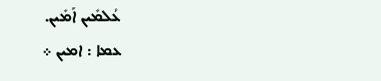ܥܳܠܡܺܝܢ ܐܰܡܺܝܢ.
ܥܡܐ : ܐܡܝܢ ܀